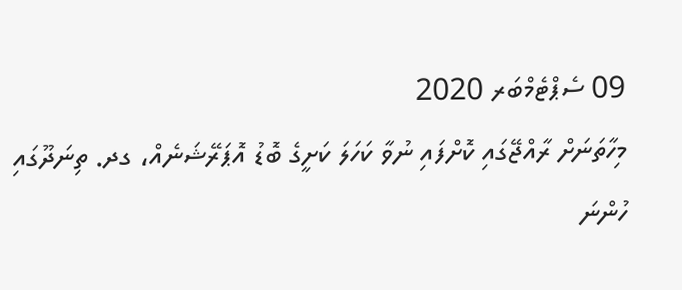09 ސެޕްޓެމްބަރ 2020
މިހާތަނަށް ރާއްޖޭގައި ކޮށްފައި ނުވާ ކަހަލަ ކަށީގެ ބޮޑު އޮޕަރޭޝަނެއް، ގދ. ތިނަދޫގައި ހުންނަ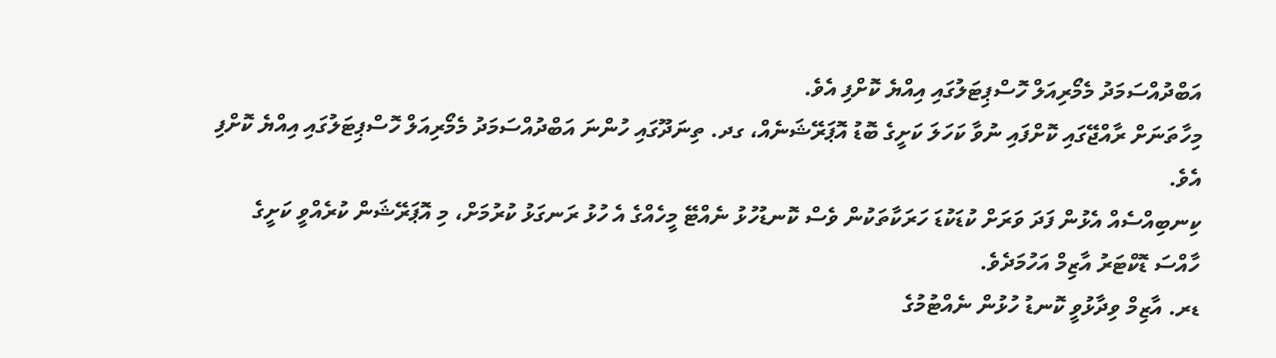އަބްދުއްސަމަދު މެމޯރިއަލް ހޮސްޕިޓަލުގައި އިއްޔެ ކޮށްފި އެވެ.
މިހާތަނަށް ރާއްޖޭގައި ކޮށްފައި ނުވާ ކަހަލަ ކަށީގެ ބޮޑު އޮޕަރޭޝަނެއް، ގދ. ތިނަދޫގައި ހުންނަ އަބްދުއްސަމަދު މެމޯރިއަލް ހޮސްޕިޓަލުގައި އިއްޔެ ކޮށްފި އެވެ.
ކިނބިއްސެއް އެޅުން ފަދަ ވަރަށް ކުޑަކުޑަ ހަރަކާތަކުން ވެސް ކޮނޑުހުޅު ނެއްޓޭ މީހެއްގެ އެ ހުޅު ރަނގަޅު ކުރުމަށް، މި އޮޕަރޭޝަން ކުރެއްވީ ކަށީގެ ހާއްސަ ޑޮކްޓަރު އާޒިމް އަހުމަދެވެ.
ޑރ. އާޒިމް ވިދާޅުވީ ކޮނޑު ހުޅުން ނެއްޓުމުގެ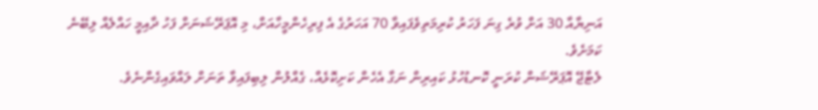އަނިޔާއާ 30 އަށް ވުރެ ގިނަ ފަހަރު ކުރިމަތިވެފައިވާ 70 އަހަރުގެ އެ ފިރިހެންމީހާއަށް، މި އޮޕަރޭޝަނަށް ފަހު ދާއިމީ ހައްލެއް ލިބޭނެ ކަމަށެވެ.
ލެޓާޖޭ އޮޕަރޭޝަން ކުރަނީ ކޮނޑުހުޅު ކައިރިން ނަގާ އެހެން ކަށިކޮޅެއް، ގެއްލުން ލިބިފައިވާ ތަނަށް ލައްވައިގެންނެވެ.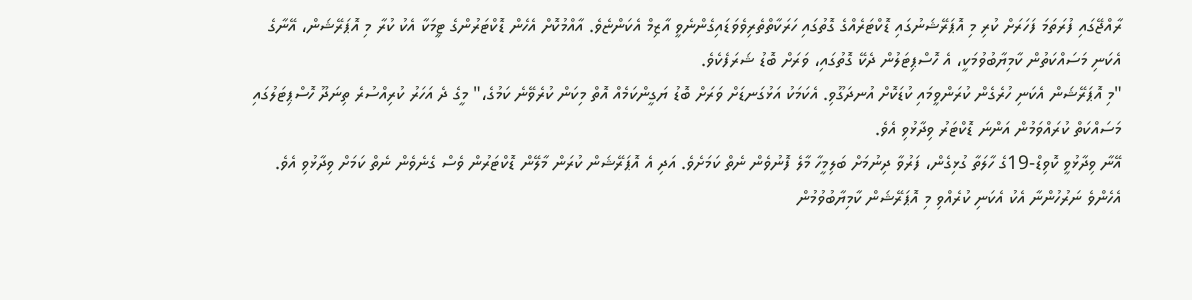ރާއްޖޭގައި ފުރަތަމަ ފަހަރަށް ކުރި މި އޮޕަރޭޝަނުގައި ޑޮކްޓަރެއްގެ ގޮތުގައި ހަރަކާތްތެރިވެވަޑައިގެންނެވީ އާޒިމް އެކަންޏެވެ. އާއްމުކޮށް އެހެން ޑޮކްޓަރުންގެ ޓީމަކާ އެކު ކުރާ މި އޮޕަރޭޝަން، އޭނާގެ އެކަނި މަސައްކަތުން ކާމިޔާބުވުމަކީ، އެ ހޮސްޕިޓަލުން ދެކޭ ގޮތުގައި، ވަރަށް ބޮޑު ޝަރަފެކެވެ.
"މި އޮޕަރޭޝަން އެކަނި ހުރެގެން ކުރަންވީމައި ކުޑަކޮށް އުނދަގޫވި. އެކަމަކު އަޅުގަނޑަށް ވަރަށް ބޮޑު ޔަގީންކަމެއް އޮތް މިކަން ކުރެވޭނެ ކަމުގެ،" މީގެ ދެ އަހަރު ކުރިއްސުރެ ތިނަދޫ ހޮސްޕިޓަލުގައި މަސައްކަތް ކުރައްވަމުން އަންނަ ޑޮކްޓަރު ވިދާޅުވި އެވެ.
އޭނާ ވިދާޅުވީ ކޮވިޑް-19ގެ ހާލަތާ ގުޅިގެން، ފަރުވާ ދިނުމަށް ބަލިމީހާ މާލެ ފޮނުވެން ނެތް ކަމަށެވެ. އަދި އެ އޮޕަރޭޝަން ކުރަން މާލޭން ޑޮކްޓަރުން ވެސް ގެނެވެން ނެތް ކަމަށް ވިދާޅުވި އެވެ. އެހެންވެ ނަރުހުންނާ އެކު އެކަނި ކުރެއްވި މި އޮޕަރޭޝަން ކާމިޔާބުވުމުން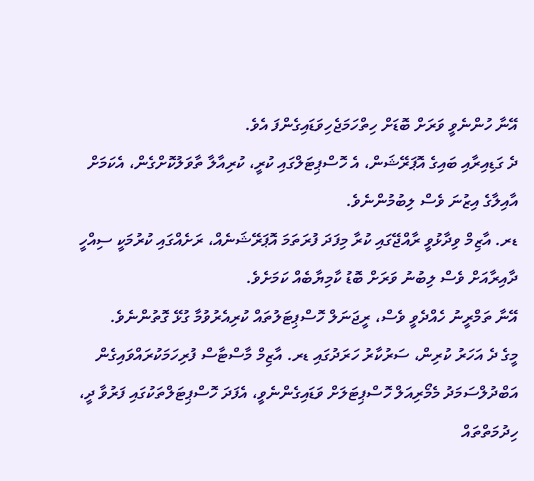އޭނާ ހުންނެވީ ވަރަށް ބޮޑަށް ހިތްހަމަޖެހިވަޑައިގެންފަ އެވެ.
ދެ ގަޑިއިރާއި ބައިގެ އޮޕަރޭޝަން، އެ ހޮސްޕިޓަލްގައި ކުރީ، ކުރިއާލާ ތާވަލުކޮށްގެން، އެކަމަށް އާއިލާގެ އިޒުނަ ވެސް ލިބުމުންނެވެ.
ޑރ. އާޒިމް ވިދާޅުވީ ރާއްޖޭގައި ކުރާ މިފަދަ ފުރަތަމަ އޮޕަރޭޝަނެއް، ރަށެއްގައި ކުރުމަކީ ސިއްހީ ދާއިރާއަށް ވެސް ލިބުނު ވަރަށް ބޮޑު ކާމިޔާބެއް ކަމަށެވެ.
އޭނާ ތަމްރީނު ހެއްދެވީ ވެސް، ރީޖަނަލް ހޮސްޕިޓަލުތައް ކުރިއެރުވުމާ ގުޅޭ ގޮތުންނެވެ.
މީގެ ދެ އަހަރު ކުރިން، ސަރުކާރު ހަރަދުގައި ޑރ. އާޒިމް މާސްޓާސް ފުރިހަމަކުރައްވައިގެން އަބްދުލްސަމަދު މެމޯރިއަލް ހޮސްޕިޓަލަށް ވަޑައިގެންނެވީ، އެފަދަ ހޮސްޕިޓަލްތަކުގައި ފަރުވާ ދީ، ހިދުމަތްތައް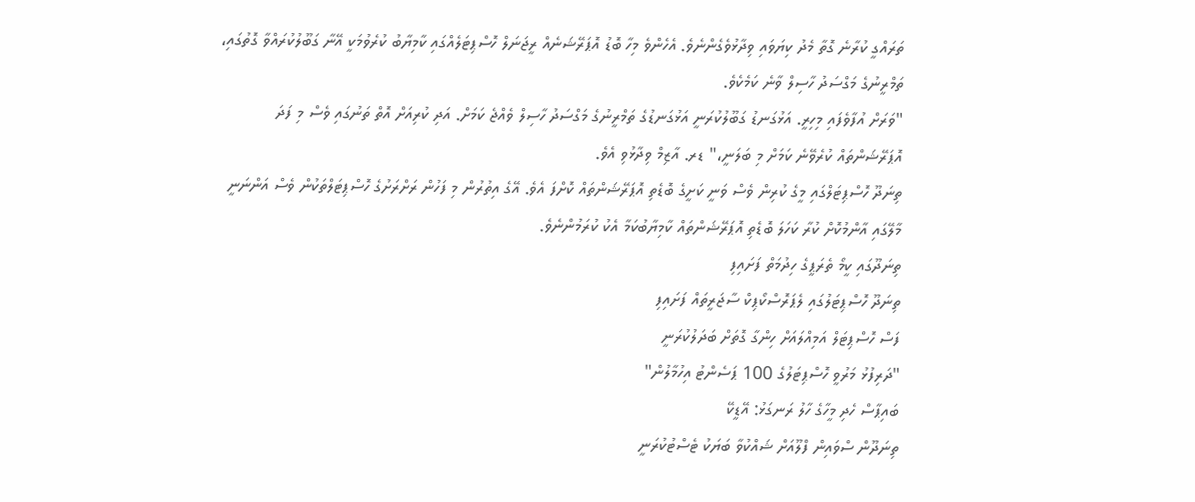ތަރައްގީ ކުރާނެ ގޮތާ މެދު ކިޔަވައި ވިދާޅުވެގެންނެވެ. އެހެންވެ މިހާ ބޮޑު އޮޕަރޭޝަނެއް ރީޖަނަލް ހޮސްޕިޓަލެއްގައި ކާމިޔާބު ކުރެވުމަކީ އޭނާ ގަބޫލުކުރައްވާ ގޮތުގައި، ތަމްރީނުގެ މަގްސަދު ހާސިލް ވާނެ ކަމެކެވެ.
"ވަރަށް އުފާވެފައި މިހިރީ. އަޅުގަނޑު ގަބޫލުކުރަނީ އަޅުގަނޑުގެ ތަމްރީނުގެ މަގްސަދު ހާސިލް ވެއްޖެ ކަމަށް. އަދި ކުރިއަށް އޮތް ތަނުގައި ވެސް މި ފަދަ އޮޕަރޭޝަންތައް ކުރެވޭނެ ކަމަށް މި ބަލަނީ،" ޑރ. އާޒިމް ވިދާޅުވި އެވެ.
ތިނަދޫ ހޮސްޕިޓަލްގައި މީގެ ކުރިން ވެސް ވަނީ ކަށީގެ ބޮޑެތި އޮޕަރޭޝަންތައް ކޮށްފަ އެވެ. އޭގެ އިތުރުން މި ފަހުން ރަށްރަށުގެ ހޮސްޕިޓަލްތަކުން ވެސް އަންނަނީ މާލޭގައި އާންމުކޮށް ކުރާ ކަހަލަ ބޮޑެތި އޮޕަރޭޝަންތައް ކާމިޔާބުކަމާ އެކު ކުރަމުންނެވެ.
ތިނަދޫގައި ކީމޯ ތެރަޕީގެ ހިދުމަތް ފަށައިފި
ތިނަދޫ ހޮސްޕިޓަލުގައި ލެޕަރޮސްކޯޕިކް ސާޖަރީތައް ފަށައިފި
ފަސް ހޮސްޕިޓަލް އަމިއްލައަށް ހިންގާ ގޮތަށް ބަދަލުކުރަނީ
"ދަރިފުޅު މަރުވީ ހޮސްޕިޓަލުގެ 100 ޕަސެންޓު އިހުމާލުން"
ބައިޕާސް ހެދި މީހާގެ ހާލު ރަނގަޅު: އޭޑީކޭ
ތިނަދޫން ސްވައިން ފްލޫއަށް ޝައްކުވާ ބަޔަކު ޓެސްޓުކުރަނީ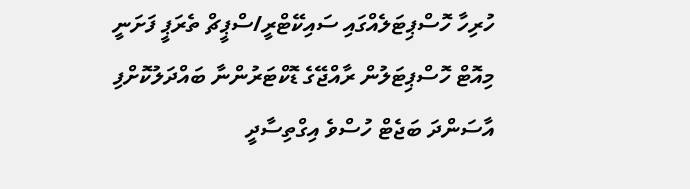ހުރިހާ ހޮސްޕިޓަލެއްގައި ސައިކޭޓްރީ/ސްޕީޗް ތެރަޕީ ފަށަނީ
މިއޮޓް ހޮސްޕިޓަލުން ރާއްޖޭގެ ޑޮކްޓަރުންނާ ބައްދަލުކޮށްފި
އާސަންދަ ބަޖެޓް ހުސްވެ އިގްތިސާދީ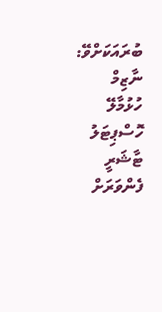ބުރައަކަށްވޭ: ނާޒިމް
ހުޅުމާލޭ ހޮސްޕިޓަލު ޓާޝަރީ ފެންވަރަށް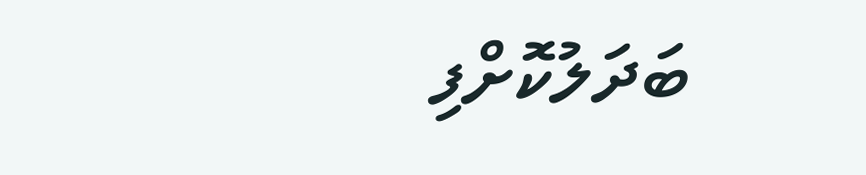ބަދަލުކޮށްފި